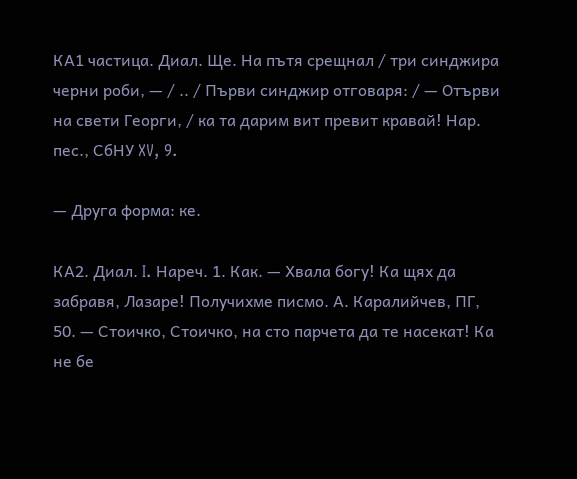КА1 частица. Диал. Ще. На пътя срещнал / три синджира черни роби, — / .. / Първи синджир отговаря: / — Отърви на свети Георги, / ка та дарим вит превит кравай! Нар. пес., СбНУ XV, 9.

— Друга форма: ке.

КА2. Диал. I. Нареч. 1. Как. — Хвала богу! Ка щях да забравя, Лазаре! Получихме писмо. А. Каралийчев, ПГ, 50. — Стоичко, Стоичко, на сто парчета да те насекат! Ка не бе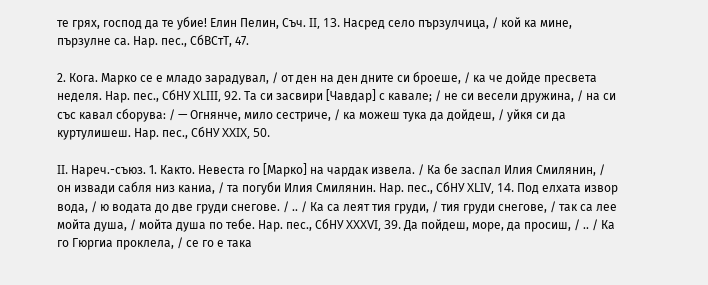те грях, господ да те убие! Елин Пелин, Съч. II, 13. Насред село пързулчица, / кой ка мине, пързулне са. Нар. пес., СбВСтТ, 47.

2. Кога. Марко се е младо зарадувал, / от ден на ден дните си броеше, / ка че дойде пресвета неделя. Нар. пес., СбНУ XLIII, 92. Та си засвири [Чавдар] с кавале; / не си весели дружина, / на си със кавал сборува: / — Огнянче, мило сестриче, / ка можеш тука да дойдеш, / уйкя си да куртулишеш. Нар. пес., СбНУ XXIX, 50.

II. Нареч.-съюз. 1. Както. Невеста го [Марко] на чардак извела. / Ка бе заспал Илия Смилянин, / он извади сабля низ каниа, / та погуби Илия Смилянин. Нар. пес., СбНУ XLIV, 14. Под елхата извор вода, / ю водата до две груди снегове. / .. / Ка са леят тия груди, / тия груди снегове, / так са лее мойта душа, / мойта душа по тебе. Нар. пес., СбНУ XXXVI, 39. Да пойдеш, море, да просиш, / .. / Ка го Гюргиа проклела, / се го е така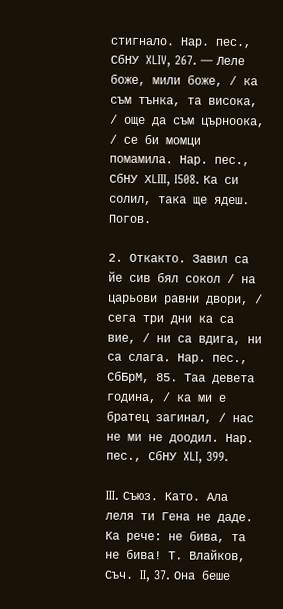стигнало. Нар. пес., СбНУ XLIV, 267. — Леле боже, мили боже, / ка съм тънка, та висока, / още да съм църноока, / се би момци помамила. Нар. пес., СбНУ ХLIII, I508. Ка си солил, така ще ядеш. Погов.

2. Откакто. Завил са йе сив бял сокол / на царьови равни двори, / сега три дни ка са вие, / ни са вдига, ни са слага. Нар. пес., СбБрМ, 85. Таа девета година, / ка ми е братец загинал, / нас не ми не доодил. Нар. пес., СбНУ XLI, 399.

III. Съюз. Като. Ала леля ти Гена не даде. Ка рече: не бива, та не бива! Т. Влайков, Съч. II, 37. Она беше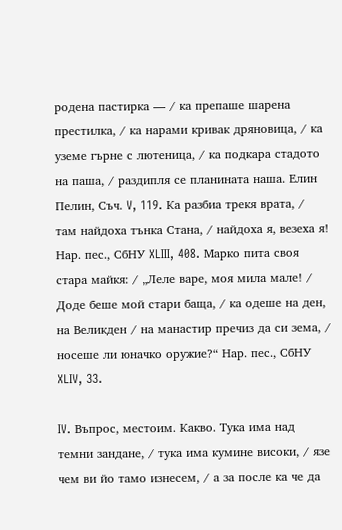родена пастирка — / ка препаше шарена престилка, / ка нарами кривак дряновица, / ка уземе гърне с лютеница, / ка подкара стадото на паша, / раздипля се планината наша. Елин Пелин, Съч. V, 119. Ка разбиа трекя врата, / там найдоха тънка Стана, / найдоха я, везеха я! Нар. пес., СбНУ XLIII, 408. Марко пита своя стара майкя: / „Леле варе, моя мила мале! / Доде беше мой стари баща, / ка одеше на ден, на Великден / на манастир пречиз да си зема, / носеше ли юначко оружие?“ Нар. пес., СбНУ XLIV, 33.

IV. Въпрос, местоим. Какво. Тука има над темни зандане, / тука има кумине високи, / язе чем ви йо тамо изнесем, / а за после ка че да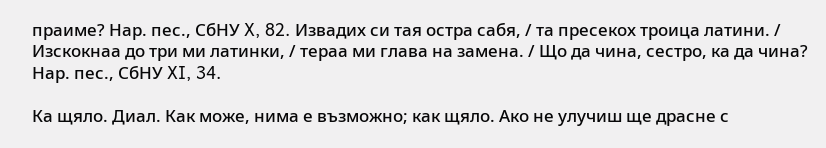праиме? Нар. пес., СбНУ X, 82. Извадих си тая остра сабя, / та пресекох троица латини. / Изскокнаа до три ми латинки, / тераа ми глава на замена. / Що да чина, сестро, ка да чина? Нар. пес., СбНУ XI, 34.

Ка щяло. Диал. Как може, нима е възможно; как щяло. Ако не улучиш ще драсне с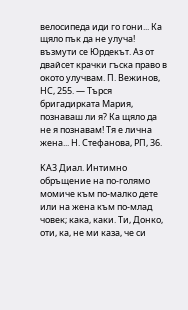велосипеда иди го гони... Ка щяло пък да не улуча! възмути се Юрдекът. Аз от двайсет крачки гъска право в окото улучвам. П. Вежинов, НС, 255. — Търся бригадирката Мария, познаваш ли я? Ка щяло да не я познавам! Тя е лична жена... Н. Стефанова, РП, 36.

ΚΑ3 Диал. Интимно обръщение на по-голямо момиче към по-малко дете или на жена към по-млад човек; кака, каки. Ти, Донко, оти, ка, не ми каза, че си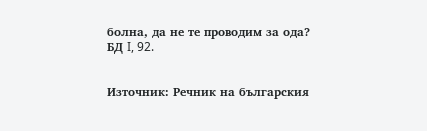болна, да не те проводим за ода? БД I, 92.


Източник: Речник на българския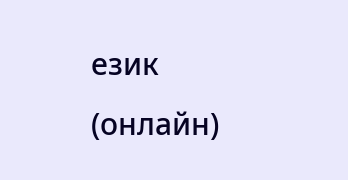език (онлайн)